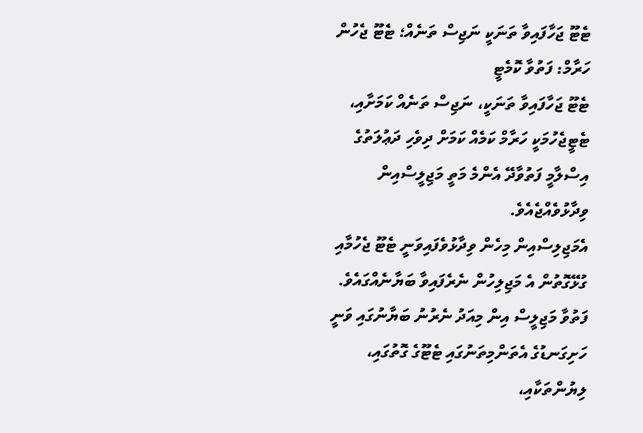ޓެޓޫ ޖަހާފައިވާ ތަނަކީ ނަޖިސް ތަނެއް؛ ޓެޓޫ ޖެހުން ހަރާމް: ފަތުވާ ކޮމެޓީ
ޓެޓޫ ޖަހާފައިވާ ތަނަކީ، ނަޖިސް ތަނެއް ކަމަށާއި، ޓެޓީޖެހުމަކީ ހަރާމް ކަމެއް ކަމަށް ދިވެހި ދަޢުލަތުގެ އިސްލާމީ ފަތުވާދޭ އެންމެ މަތީ މަޖިލީސްއިން ވިދާޅުވެއްޖެއެވެ.
އެމަޖިލިސްއިން މިހެން ވިދާޅުވެފައިވަނީ ޓެޓޫ ޖެހުމާއި ގުޅޭގޮތުން އެ މަޖިލިހުން ނެރެފައިވާ ބަޔާނެއްގައެވެ.
ފަތުވާ މަޖިލީސް އިން މިއަދު ނެރުނު ބަޔާނުގައި ވަނީ ހަށިގަނޑުގެ އެތަންމިތަނުގައި ޓެޓޫގެ ގޮތުގައި، ލިޔުންތަކާއި،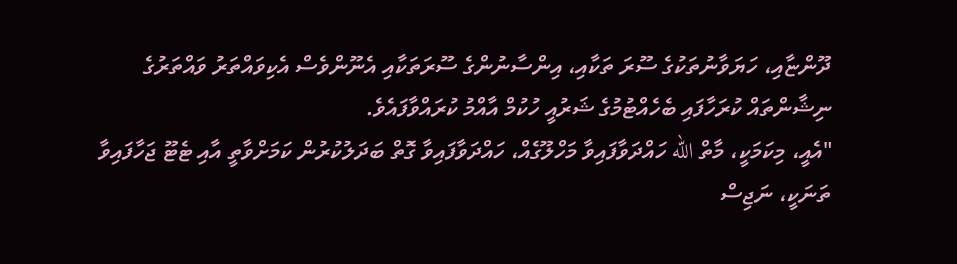ދޫންޏާއި، ހަޔަވާނުތަކުގެ ސޫރަ ތަކާއި، އިންސާނުންގެ ސޫރަތަކާއި އެނޫންވެސް އެކިވައްތަރު ވައްތަރުގެ ނިޝާންތައް ކުރަހާފައި ބެހެއްޓުމުގެ ޝަރުއީ ހުކުމް އާއްމު ކުރައްވާފައެވެ.
"އެއީ، މިކަމަކީ، މާތް الله ހައްދަވާފައިވާ މަހްލޫގެއް، ހައްދަވާފައިވާ ގޮތް ބަދަލުކުރުން ކަމަށްވާތީ އާއި ޓެޓޫ ޖަހާފައިވާ ތަނަކީ، ނަޖިސް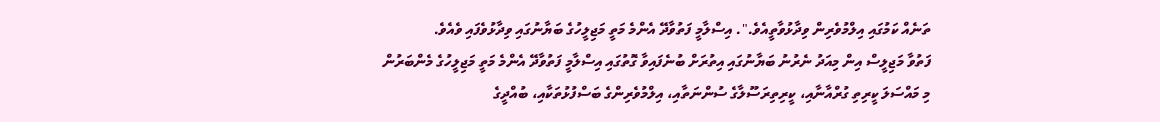ތަނެއް ކަމުގައި އިލްމުވެރިން ވިދާޅުވާތީއެވެ.". އިސްލާމީ ފަތުވާދޭ އެންމެ މަތީ މަޖިލީހުގެ ބަޔާނުގައި ވިދާޅުވެފައި ވެއެވެ.
ފަތުވާ މަޖިލީސް އިން މިއަދު ނެރުނު ބަޔާނުގައި އިތުރަށް ބުނެފައިވާ ގޮތުގައި އިސްލާމީ ފަތުވާދޭ އެންމެ މަތީ މަޖިލީހުގެ މެންބަރުން މި މައްސަލަ ކީރިތި ގުރްއާނާއި، ކީރިތިރަސޫލާގެ ސުންނަތާއި، އިލްމުވެރިންގެ ބަސްފުޅުތަކާއި، ބުއްދީގެ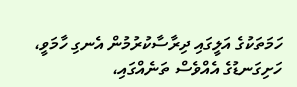ހަމަތަކުގެ އަލީގައި ދިރާސާކުރުމުން އެނގި ހާމަވީ، ހަށިގަނޑުގެ އެއްވެސް ތަނެއްގައި،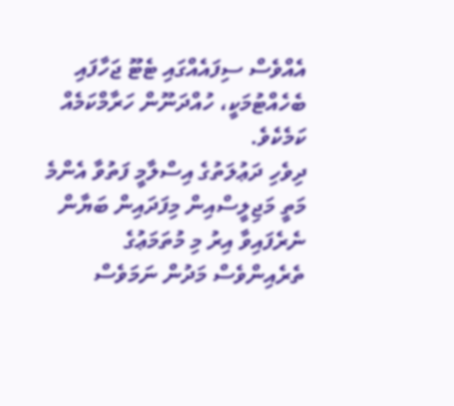އެއްވެސް ސިފައެއްގައި ޓެޓޫ ޖަހާފައި ބެހެއްޓުމަކީ، ހުއްދަނޫން ހަރާމްކަމެއް ކަމެކެވެ.
ދިވެހި ދަޢުލަތުގެ އިސްލާމީ ފަތުވާ އެންމެ މަތީ މަޖިލީސްއިން މިފަދައިން ބަޔާން ނެރެފައިވާ އިރު މި މުތަމަޢުގެ ތެރެއިންވެސް މަދުން ނަމަވެސް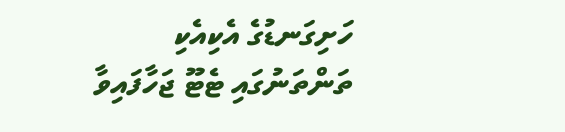ހަށިގަނޑުގެ އެކިއެކި ތަންތަނުގައި ޓެޓޫ ޖަހާފައިވާ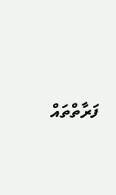ފަރާތްތައް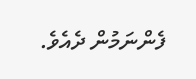ފެންނަމުން ދެއެވެ.